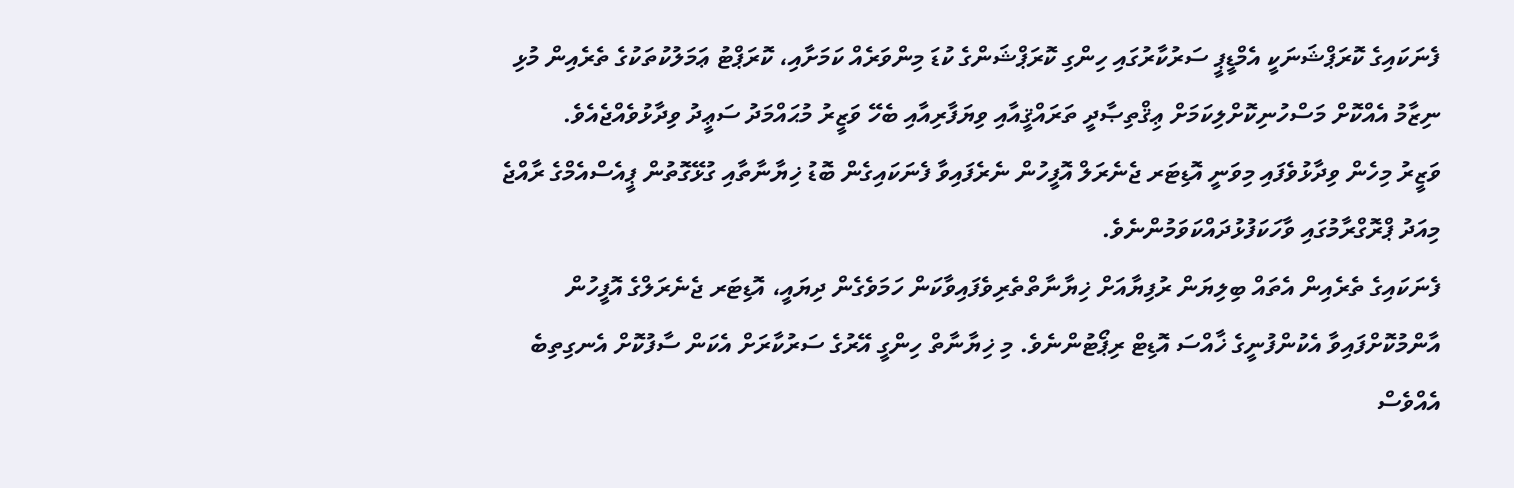ފެނަކައިގެ ކޮރަޕްޝަނަކީ އެމްޑީޕީ ސަރުކާރުގައި ހިންގި ކޮރަޕްޝަންގެ ކުޑަ މިންވަރެއް ކަމަށާއި، ކޮރަޕްޓު ޢަމަލުކުތަކުގެ ތެރެއިން މުޅި ނިޒާމު އެއްކޮށް މަސްހުނިކޮށްލިކަމަށް ޢިޤްތިޞާދީ ތަރައްޤީއާއި ވިޔަފާރިއާއި ބެހޭ ވަޒީރު މުޙައްމަދު ސަޢީދު ވިދާޅުވެއްޖެއެވެ.
ވަޒީރު މިހެން ވިދާޅުވެފައި މިވަނީ އޮޑިޓަރ ޖެނެރަލް އޮފީހުން ނެރެފައިވާ ފެނަކައިގެން ބޮޑު ޚިޔާނާތާއި ގުޅޭގޮތުން ޕީއެސްއެމްގެ ރާއްޖެ މިއަދު ޕްރޮގްރާމުގައި ވާހަކަފުޅުދައްކަވަމުންނެވެ.
ފެނަކައިގެ ތެރެއިން އެތައް ބިލިޔަން ރުފިޔާއަށް ޚިޔާނާތްތެރިވެފައިވާކަން ހަމަވެގެން ދިޔައީ، އޮޑިޓަރ ޖެނެރަލްގެ އޮފީހުން އާންމުކޮށްފައިވާ އެކުންފުނީގެ ޚާއްސަ އޮޑިޓް ރިޕޯޓުންނެވެ. މި ޚިޔާނާތް ހިންގީ އޭރުގެ ސަރުކާރަށް އެކަން ސާފުކޮށް އެނގިތިބެ އެއްވެސް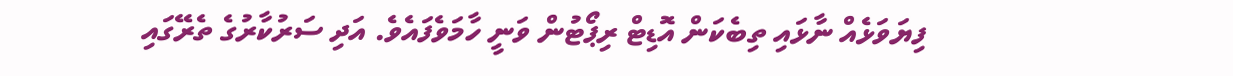ފިޔަވަޅެއް ނާޅައި ތިބެކަން އޮޑިޓް ރިޕޯޓުން ވަނީ ހާމަވެފައެވެ. އަދި ސަރުކާރުގެ ތެރޭގައި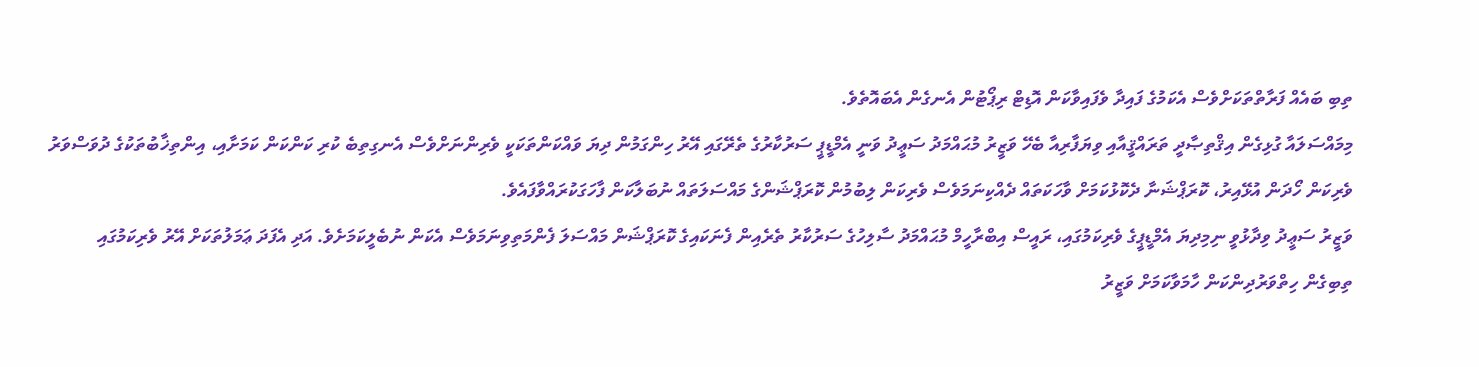ތިބި ބައެއް ފަރާތްތަކަށްވެސް އެކަމުގެ ފައިދާ ވެފައިވާކަން އޮޑިޓް ރިޕޯޓުން އެނގެން އެބައޮތެވެ.
މިމައްސަލައާ ގުޅިގެން އިޤްތިޞާދީ ތަރައްޤީއާއި ވިޔަފާރިއާ ބެހޭ ވަޒީރު މުޙައްމަދު ސަޢީދު ވަނީ އެމްޑީޕީ ސަރުކާރުގެ ތެރޭގައި އޭރު ހިންގަމުން ދިޔަ ވައްކަންތަކަކީ ވެރިންނަށްވެސް އެނގިތިބެ ކުރި ކަންކަން ކަމަށާއި، އިންތިޚާބުތަކުގެ ދުވަސްވަރު ވެރިކަން ހޯދަން އުޅޭއިރު، ކޮރަޕްޝަނާ ދެކޮޅުކަމަށް ވާހަކަތައް ދެއްކިނަމަވެސް ވެރިކަން ލިބުމުން ކޮރަޕްޝަންގެ މައްސަލަތައް ނުބަލާކަން ފާހަގަކުރައްވާފައެވެ.
ވަޒީރު ސަޢީދު ވިދާޅުވީ ނިމިދިޔަ އެމްޑީޕީގެ ވެރިކަމުގައި، ރައީސް އިބްރާހީމް މުޙައްމަދު ސާލިހުގެ ސަރުކާރު ތެރެއިން ފެނަކައިގެ ކޮރަޕްޝަން މައްސަލަ ފެންމަތިވިނަމަވެސް އެކަން ނުބެލީކަމަށެވެ. އަދި އެފަދަ ޢަމަލުތަކަށް އޭރު ވެރިކަމުގައި ތިބިގެން ހިތްވަރުދިންކަން ހާމަވާކަމަށް ވަޒީރު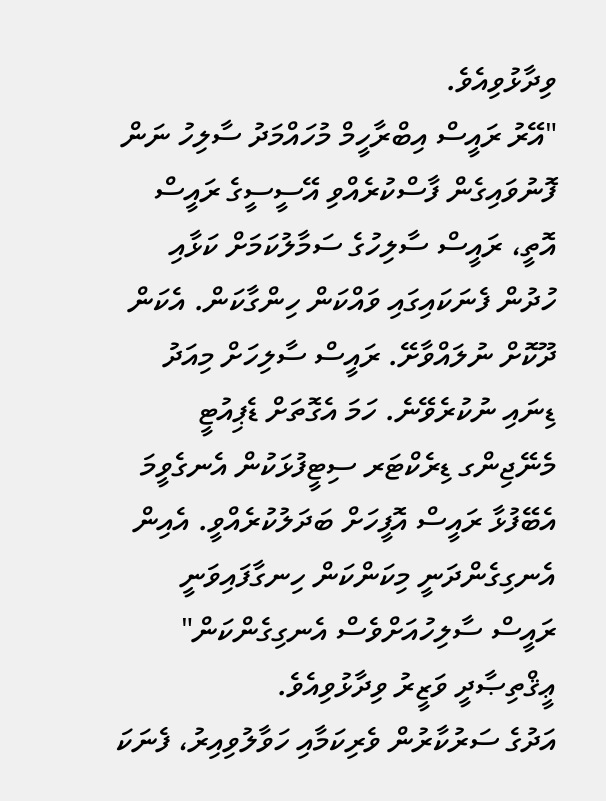ވިދާޅުވިއެވެ.
"އޭރު ރައީސް އިބްރާހީމް މުހައްމަދު ސާލިހު ނަން ފޮނުވައިގެން ފާސްކުރެއްވި އޭސީސީގެ ރައީސް އޮތީ، ރައީސް ސާލިހުގެ ސަމާލުކަމަށް ކަޅާއި ހުދުން ފެނަކައިގައި ވައްކަން ހިންގާކަން. އެކަން ދޫކޮށް ނުލައްވާށޭ. ރައީސް ސާލިހަށް މިއަދު ޑިނައި ނުކުރެވޭނެ. ހަމަ އެގޮތަށް ޑެޕިއުޓީ މެނޭޖިންގ ޑިރެކްޓަރ ސިޓީފުޅަކުން އެނގެވީމަ އެބޭފުޅާ ރައީސް އޮފީހަށް ބަދަލުކުރެއްވީ. އެއިން އެނގިގެންދަނީ މިކަންކަން ހިނގާފައިވަނީ ރައީސް ސާލިހުއަށްވެސް އެނގިގެންކަން" ޢީޤްތިޞާދީ ވަޒީރު ވިދާޅުވިއެވެ.
އަދުގެ ސަރުކާރުން ވެރިކަމާއި ހަވާލުވިއިރު، ފެނަކަ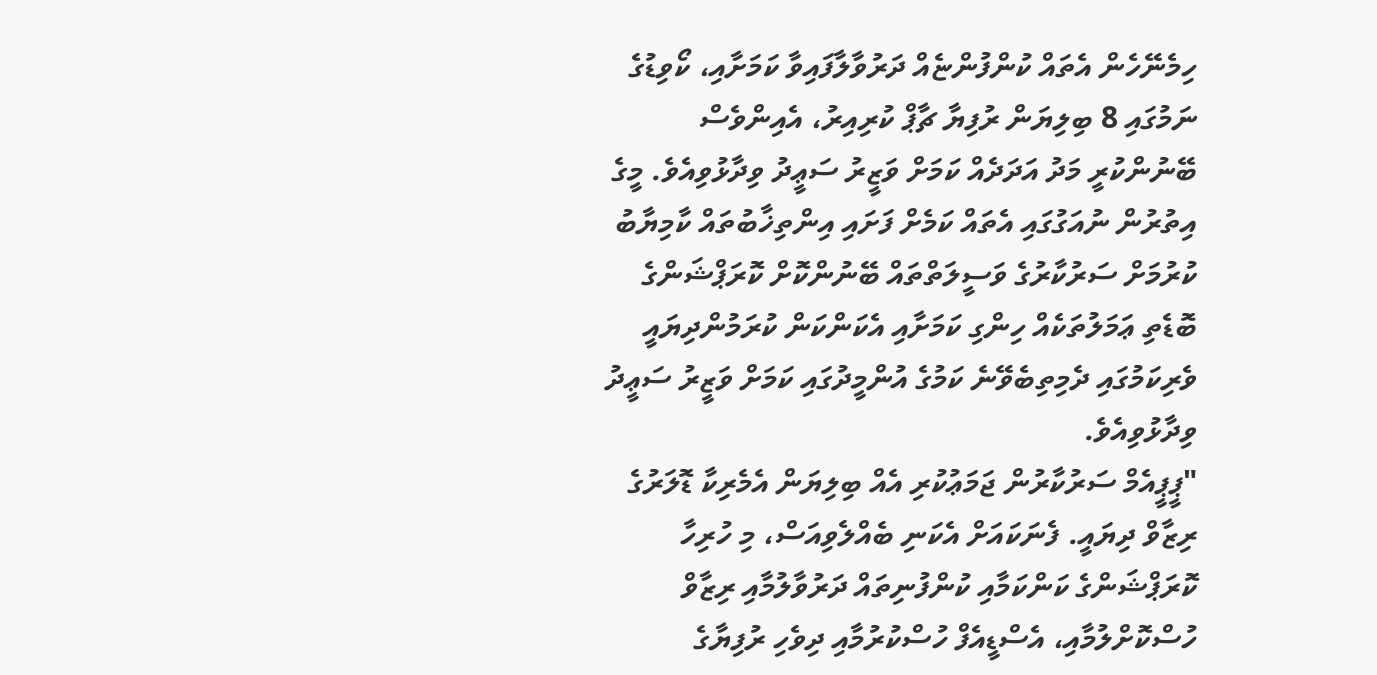ހިމެނޭހެން އެތައް ކުންފުންޏެއް ދަރުވާލާފައިވާ ކަމަށާއި، ކޯވިޑުގެ ނަމުގައި 8 ބިލިޔަން ރުފިޔާ ޗާޕް ކުރިއިރު، އެއިންވެސް ބޭނުންކުރީ މަދު އަދަދެއް ކަމަށް ވަޒީރު ސަޢީދު ވިދާޅުވިއެވެ. މީގެ އިތުރުން ނުއަގުގައި އެތައް ކަމެށް ފަށައި އިންތިޚާބުތައް ކާމިޔާބު ކުރުމަށް ސަރުކާރުގެ ވަސީލަތްތައް ބޭނުންކޮށް ކޮރަޕްޝަންގެ ބޮޑެތި ޢަމަލުތަކެއް ހިންގި ކަމަށާއި އެކަންކަން ކުރަމުންދިޔައީ ވެރިކަމުގައި ދެމިތިބެވޭނެ ކަމުގެ އުންމީދުގައި ކަމަށް ވަޒީރު ސަޢީދު ވިދާޅުވިއެވެ.
"ޕީޕީއެމް ސަރުކާރުން ޖަމަޢުކުރި އެއް ބިލިޔަން އެމެރިކާ ޑޮލަރުގެ ރިޒާވް ދިޔައީ. ފެނަކައަށް އެކަނި ބެއްލެވިއަސް، މި ހުރިހާ ކޮރަޕްޝަންގެ ކަންކަމާއި ކުންފުނިތައް ދަރުވާލުމާއި ރިޒާވް ހުސްކޮށްލުމާއި، އެސްޑީއެފް ހުސްކުރުމާއި ދިވެހި ރުފިޔާގެ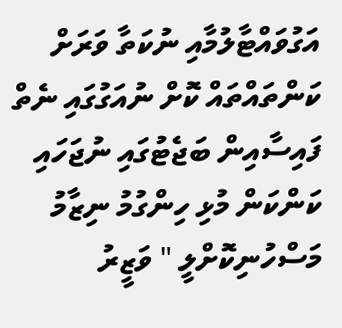އަގުވައްޓާލުމާއި ނުކަތާ ވަރަށް ކަންތައްތައް ކޮށް ނުއަގުގައި ނެތް ފައިސާއިން ބަޖެޓުގައި ނުޖަހައި ކަންކަން މުޅި ހިންގުމު ނިޒާމު މަސްހުނިކޮށްލީ " ވަޒީރު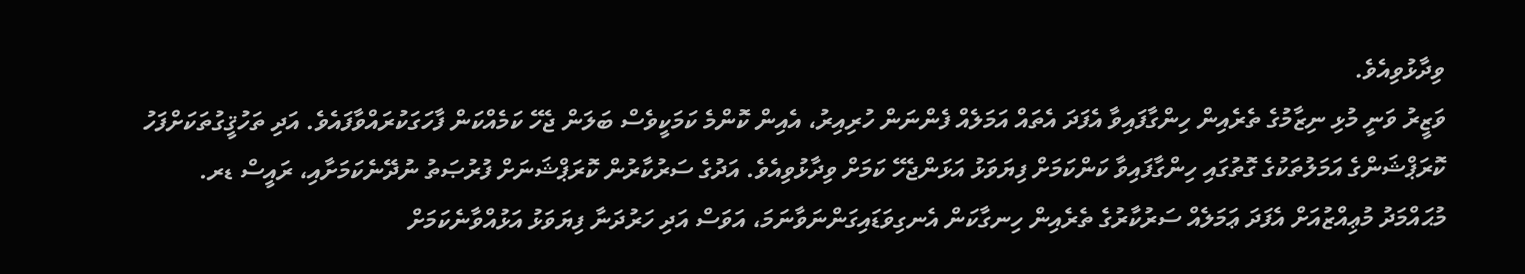ވިދާޅުވިއެވެ.
ވަޒީރު ވަނީ މުޅި ނިޒާމުގެ ތެރެއިން ހިންގާފައިވާ އެފަދަ އެތައް އަމަލެއް ފެންނަން ހުރިއިރު، އެއިން ކޮންމެ ކަމަކީވެސް ބަލަން ޖެހޭ ކަމެއްކަން ފާހަގަކުރައްވާފައެވެ. އަދި ތަހުޤީގުތަކަށްފަހު ކޮރަޕްޝަންގެ އަމަލުތަކުގެ ގޮތުގައި ހިންގާފައިވާ ކަންކަމަށް ފިޔަވަޅު އަޅަންޖެހޭ ކަމަށް ވިދާޅުވިއެވެ. އަދުގެ ސަރުކާރުން ކޮރަޕްޝަނަށް ފުރުޞަތު ނުދޭނެކަމަށާއި، ރައީސް ޑރ. މުޙައްމަދު މުޢިއްޒުއަށް އެފަދަ ޢަމަލެއް ސަރުކާރުގެ ތެރެއިން ހިނގާކަން އެނގިވަޑައިގަންނަވާނަމަ، އަވަސް އަދި ހަރުދަނާ ފިޔަވަޅު އަޅުއްވާނެކަމަށް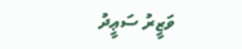ވަޒީރު ސަޢީދު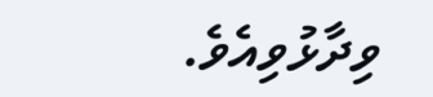ވިދާޅުވިއެވެ.